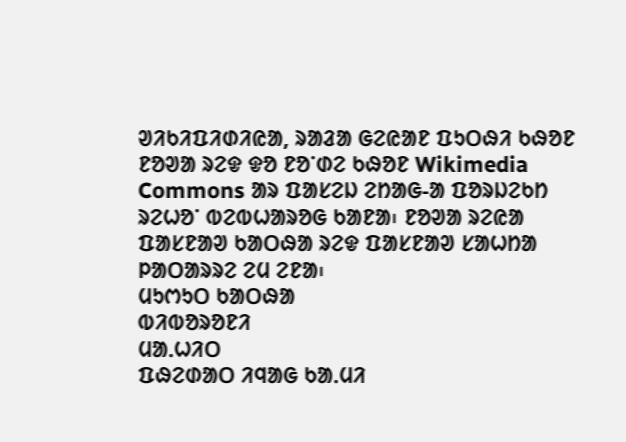ᱣᱤᱠᱤᱯᱤᱰᱤᱭᱟ, ᱨᱟᱲᱟ ᱜᱮᱭᱟᱱ ᱯᱩᱛᱷᱤ ᱠᱷᱚᱱ
ᱱᱚᱣᱟ ᱨᱮᱫ ᱫᱚ ᱱᱚᱸᱰᱮ ᱠᱷᱚᱱ Wikimedia Commons ᱟᱨ ᱯᱟᱥᱮᱡ ᱮᱴᱟᱜ-ᱟ ᱯᱚᱨᱡᱮᱠᱴ ᱨᱮᱦᱚᱸ ᱵᱮᱵᱦᱟᱨᱚᱜ ᱠᱟᱱᱟ᱾ ᱱᱚᱣᱟ ᱨᱮᱭᱟ ᱯᱟᱥᱱᱟᱣ ᱠᱟᱛᱷᱟ ᱨᱮᱫ ᱯᱟᱥᱱᱟᱣ ᱥᱟᱦᱴᱟ ᱞᱟᱛᱟᱨᱨᱮ ᱮᱢ ᱮᱱᱟ᱾
ᱢᱩᱬᱩᱛ ᱠᱟᱛᱷᱟ
ᱵᱤᱵᱚᱨᱚᱱᱤ
ᱢᱟᱹᱦᱤᱛ
ᱯᱷᱮᱰᱟᱛ ᱤᱧᱟᱜ ᱠᱟᱹᱢᱤ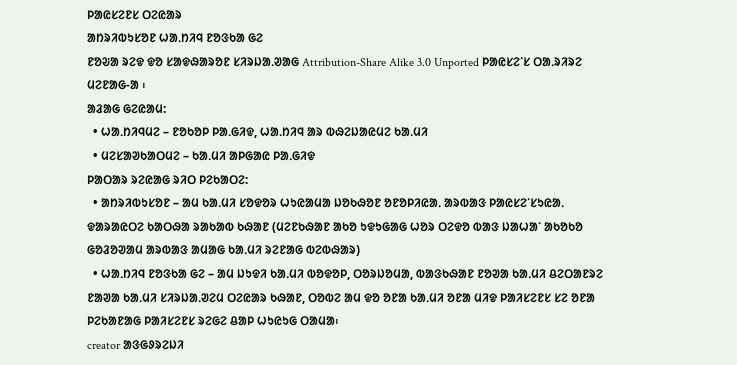ᱞᱟᱭᱥᱮᱱᱥ ᱛᱮᱭᱟᱨ
ᱟᱴᱨᱤᱵᱩᱥᱚᱱ ᱦᱟᱹᱴᱤᱧ ᱱᱚᱝᱠᱟ ᱜᱮ
ᱱᱚᱶᱟ ᱨᱮᱫ ᱫᱚ ᱥᱟᱫᱷᱟᱨᱚᱱ ᱥᱤᱨᱡᱟᱹᱣᱟᱜ Attribution-Share Alike 3.0 Unported ᱞᱟᱭᱥᱮᱸᱥ ᱛᱟᱹᱨᱤᱨᱮ ᱢᱮᱱᱟᱜ-ᱟ ᱾
ᱟᱲᱟᱜ ᱜᱮᱭᱟᱢ:
  • ᱦᱟᱹᱴᱤᱧᱢᱮ – ᱱᱚᱠᱚᱞ ᱞᱟᱹᱜᱤᱫ, ᱦᱟᱹᱴᱤᱧ ᱟᱨ ᱵᱷᱮᱡᱟᱭᱢᱮ ᱠᱟᱹᱢᱤ
  • ᱢᱮᱥᱟᱣᱠᱟᱛᱢᱮ – ᱠᱟᱹᱢᱤ ᱟᱞᱜᱟᱭ ᱞᱟᱹᱜᱤᱫ
ᱞᱟᱛᱟᱨ ᱨᱮᱭᱟᱜ ᱨᱤᱛ ᱞᱮᱠᱟᱛᱮ:
  • ᱟᱴᱨᱤᱵᱩᱥᱚᱱ – ᱟᱢ ᱠᱟᱹᱢᱤ ᱥᱚᱫᱚᱨ ᱦᱩᱭᱟᱢᱟ ᱡᱚᱠᱷᱚᱱ ᱚᱱᱚᱞᱤᱭᱟᱹ ᱟᱨᱵᱟᱝ ᱞᱟᱭᱥᱮᱸᱥᱩᱭᱟᱹ ᱫᱟᱨᱟᱭᱛᱮ ᱠᱟᱛᱷᱟ ᱨᱟᱠᱟᱵ ᱠᱷᱟᱱ (ᱢᱮᱱᱠᱷᱟᱱ ᱟᱠᱚ ᱩᱫᱩᱜᱟᱜ ᱦᱚᱨ ᱛᱮᱫᱚ ᱵᱟᱝ ᱡᱟᱦᱟᱸ ᱟᱠᱚᱠᱚ ᱜᱚᱲᱚᱣᱟᱢ ᱟᱨᱵᱟᱝ ᱟᱢᱟᱜ ᱠᱟᱹᱢᱤ ᱨᱮᱱᱟᱜ ᱵᱮᱵᱷᱟᱨ)
  • ᱦᱟᱹᱴᱤᱧ ᱱᱚᱝᱠᱟ ᱜᱮ – ᱟᱢ ᱡᱩᱫᱤ ᱠᱟᱹᱢᱤ ᱵᱚᱫᱚᱞ, ᱛᱚᱨᱡᱚᱢᱟ, ᱵᱟᱝᱠᱷᱟᱱ ᱱᱚᱣᱟ ᱠᱟᱹᱢᱤ ᱪᱮᱛᱟᱱᱨᱮ ᱱᱟᱣᱟ ᱠᱟᱹᱢᱤ ᱥᱤᱨᱡᱟᱹᱣᱮᱢ ᱛᱮᱭᱟᱨ ᱠᱷᱟᱱ, ᱛᱚᱵᱮ ᱟᱢ ᱫᱚ ᱚᱱᱟ ᱠᱟᱹᱢᱤ ᱚᱱᱟ ᱢᱤᱫ ᱞᱟᱤᱥᱮᱱᱥ ᱥᱮ ᱚᱱᱟ ᱞᱮᱠᱟᱱᱟᱜ ᱞᱟᱤᱥᱮᱱᱥ ᱨᱮᱜᱮ ᱪᱟᱞ ᱦᱩᱭᱩᱜ ᱛᱟᱢᱟ᱾
creator ᱟᱝᱜᱽᱨᱮᱡᱤ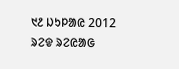᱑᱒ ᱡᱩᱞᱟᱭ 2012
ᱨᱮᱫ ᱨᱮᱭᱟᱜ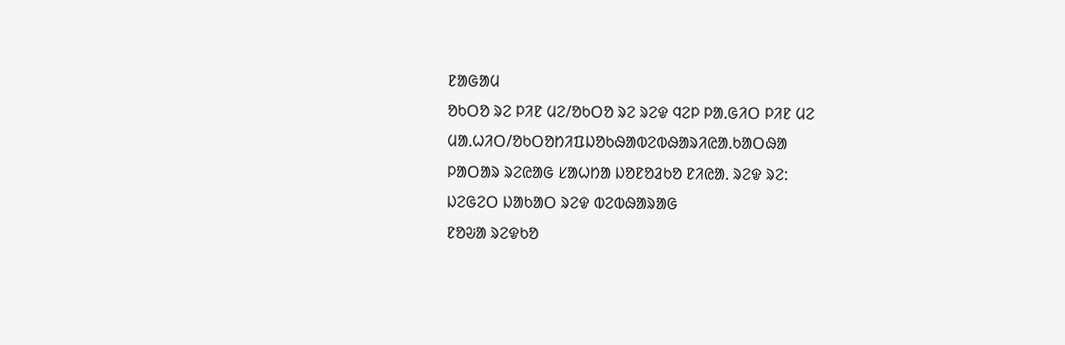ᱱᱟᱜᱟᱢ
ᱚᱠᱛᱚ ᱨᱮ ᱞᱤᱱ ᱢᱮ/ᱚᱠᱛᱚ ᱨᱮ ᱨᱮᱫ ᱧᱮᱞ ᱞᱟᱹᱜᱤᱛ ᱞᱤᱱ ᱢᱮ
ᱢᱟᱹᱦᱤᱛ/ᱚᱠᱛᱚᱴᱤᱯᱡᱚᱠᱷᱟᱵᱮᱵᱷᱟᱨᱤᱭᱟᱹᱠᱟᱛᱷᱟ
ᱞᱟᱛᱟᱨ ᱨᱮᱭᱟᱜ ᱥᱟᱦᱴᱟ ᱡᱚᱱᱚᱲᱠᱚ ᱱᱤᱭᱟᱹ ᱨᱮᱫ ᱨᱮ:
ᱡᱮᱜᱮᱛ ᱡᱟᱠᱟᱛ ᱨᱮᱫ ᱵᱮᱵᱷᱟᱨᱟᱜ
ᱱᱚᱶᱟ ᱨᱮᱫᱠᱚ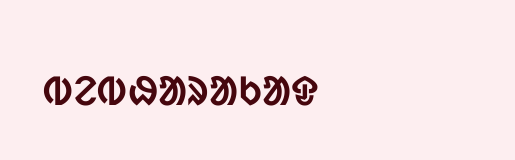ᱵᱮᱵᱷᱟᱨᱟᱠᱟᱫ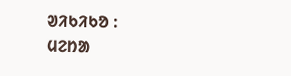ᱣᱤᱠᱤᱠᱚ :
ᱢᱮᱴᱟ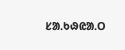ᱥᱟᱹᱠᱷᱭᱟᱹᱛ